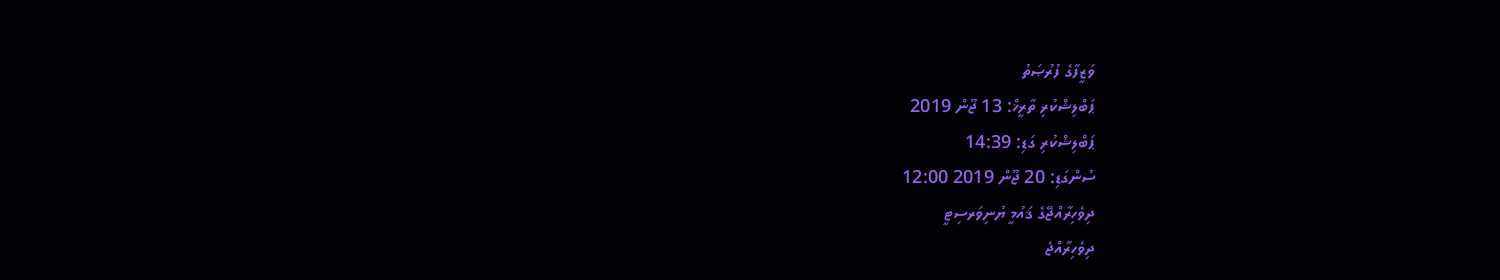ވަޒީފާގެ ފުރުޞަތު
ޕަބްލިޝްކުރި ތާރީޚް: 13 ޖޫން 2019
ޕަބްލިޝްކުރި ގަޑި: 14:39
ސުންގަޑި: 20 ޖޫން 2019 12:00
ދިވެހިރާއްޖޭގެ ޤައުމީ ޔުނިވަރސިޓީ
ދިވެހިރާއްޖެ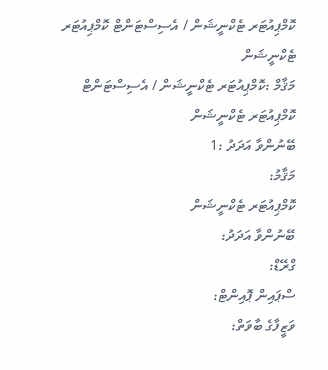ކޮމްޕިއުޓަރ ޓެކްނީޝަން / އެސިސްޓަންޓް ކޮމްޕިއުޓަރ ޓެކްނީޝަން
މަޤާމް :ކޮމްޕިއުޓަރ ޓެކްނީޝަން / އެސިސްޓަންޓް ކޮމްޕިއުޓަރ ޓެކްނީޝަން
ބޭނުންވާ އަދަދު :1
މަޤާމު:
ކޮމްޕިއުޓަރ ޓެކްނީޝަން
ބޭނުންވާ އަދަދު:
ގްރޭޑް:
ސްޕައިން ޕޮއިންޓް:
ވަޒީފާގެ ބާވަތް: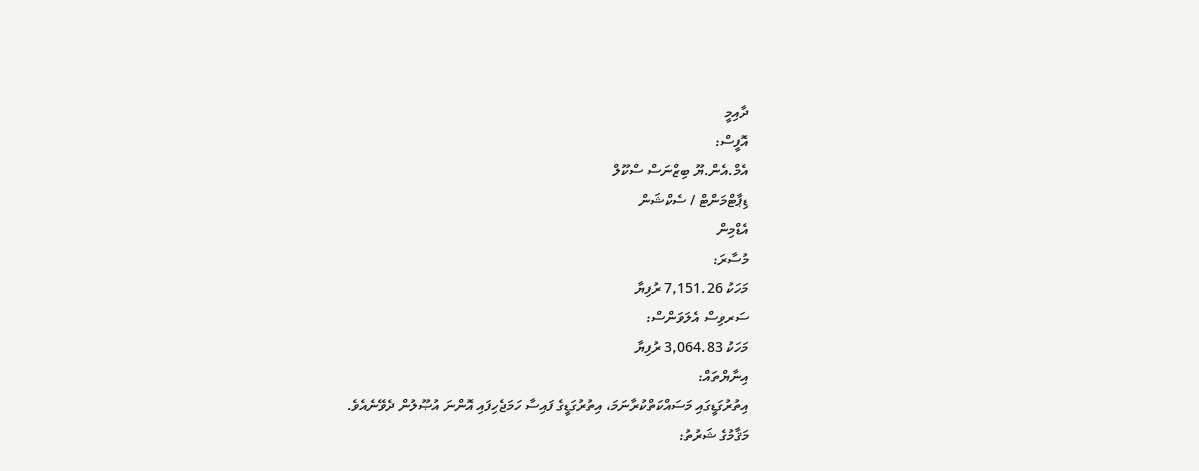ދާއިމީ
އޮފީސް:
އެމް.އެން.ޔޫ ބިޒްނަސް ސްކޫލް
ޑިޕާޓްމަންޓް / ސެކްޝަން
އެޑްމިން
މުސާރަ:
މަހަކު 7,151.26 ރުފިޔާ
ސަރވިސް އެލަވަންސް:
މަހަކު 3,064.83 ރުފިޔާ
އިނާޔްތައް:
އިތުރުގަޑީގައި މަސައްކަތްކުރާނަމަ، އިތުރުގަޑީގެ ފައިސާ ހަމަޖެހިފައި އޮންނަ އުޞޫލުން ދެވޭނެއެވެ.
މަޤާމުގެ ޝަރުތު: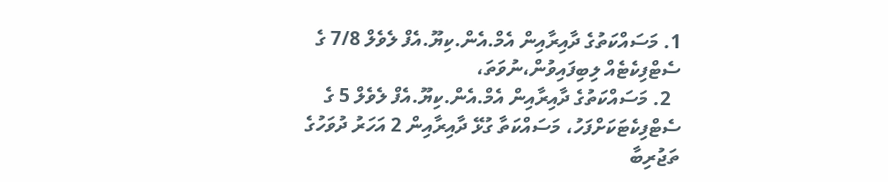1. މަސައްކަތުގެ ދާއިރާއިން އެމް.އެން.ކިޔޫ.އެފް ލެވެލް 7/8 ގެ ސެޓްފިކެޓެއް ލިބިފައިވުން،ނުވަތަ،
  2. މަސައްކަތުގެ ދާއިރާއިން އެމް.އެން.ކިޔޫ.އެފް ލެވެލް 5 ގެ ސެޓްފިކެޓަކަށްފަހު، މަސައްކަތާ ގުޅޭ ދާއިރާއިން 2 އަހަރު ދުވަހުގެ ތަޖުރިބާ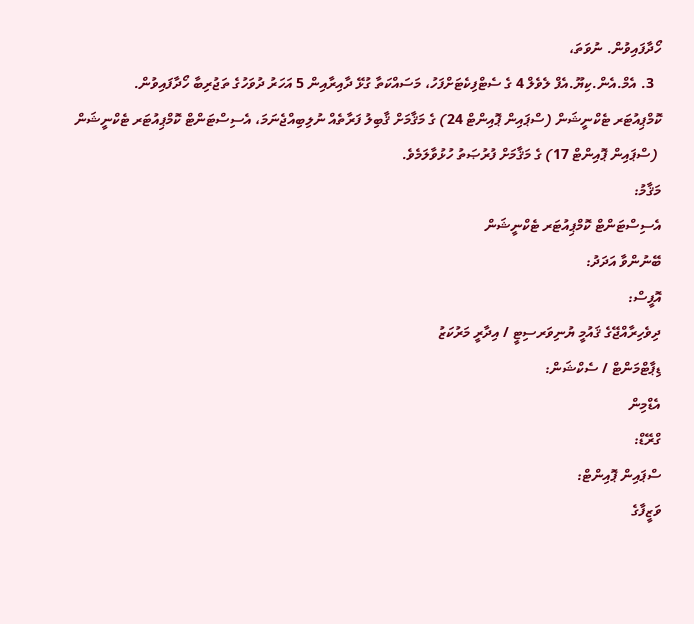ހޯދާފައިވުން. ނުވަތަ،
  3. އެމް.އެން.ކިޔޫ.އެފް ލެވެލް 4 ގެ ސެޓްފިކެޓަށްފަހު، މަސައްކަތާ ގުޅޭ ދާއިރާއިން 5 އަހަރު ދުވަހުގެ ތަޖުރިބާ ހޯދާފައިވުން.
ކޮމްޕިއުޓަރ ޓެކްނީޝަން (ސްޕައިން ޕޮއިންޓް 24) ގެ މަޤާމަށް ޤާބިލު ފަރާތެއް ނުލިބިއްޖެނަމަ، އެސިސްޓަންޓް ކޮމްޕިއުޓަރ ޓެކްނީޝަން
 (ސްޕައިން ޕޮއިންޓް 17) ގެ މަޤާމަށް ފުރުޞަތު ހުޅުވާލަމެވެ.
މަޤާމު:
އެސިސްޓަންޓް ކޮމްޕިއުޓަރ ޓެކްނީޝަން
ބޭނުންވާ އަދަދު:
އޮފީސް:
ދިވެހިރާއްޖޭގެ ޤައުމީ ޔުނިވަރސިޓީ / އިދާރީ މަރުކަޒު
ޑިޕާޓްމަންޓް / ސެކްޝަން:
އެޑްމިން
ގްރޭޑް:
ސްޕައިން ޕޮއިންޓް:
ވަޒީފާގެ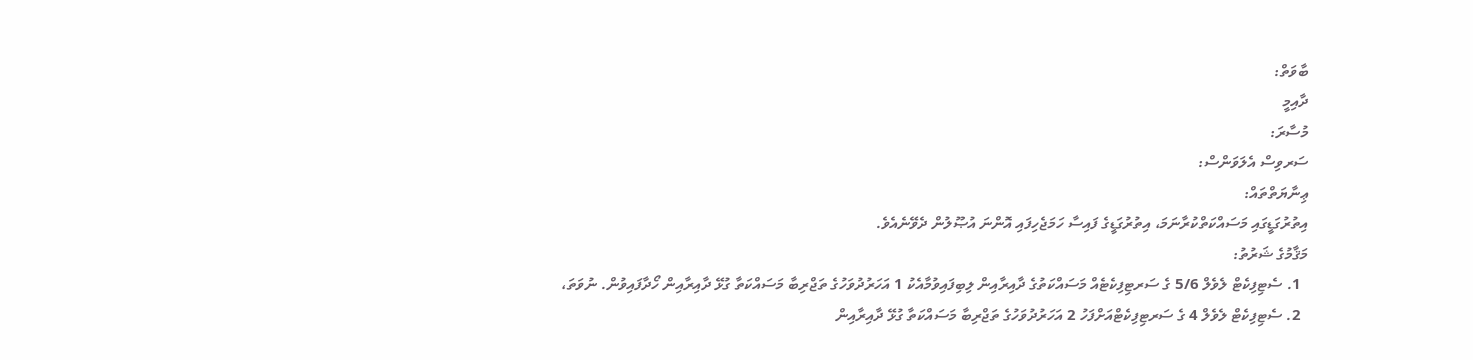ބާވަތް:
ދާއިމީ
މުސާރަ:
ސަރވިސް އެލަވަންސް:
ޢިނާޔަތްތައް:
އިތުރުގަޑީގައި މަސައްކަތްކުރާނަމަ، އިތުރުގަޑީގެ ފައިސާ ހަމަޖެހިފައި އޮންނަ އުޞޫލުން ދެވޭނެއެވެ.
މަޤާމުގެ ޝަރުތު:
  1. ސެޓިފިކެޓް ލެވެލް 5/6 ގެ ސަރޓިފިކެޓެއް މަސައްކަތުގެ ދާއިރާއިން ލިބިފައިވުމާއެކު 1 އަހަރުދުވަހުގެ ތަޖްރިބާ މަސައްކަތާ ގުޅޭ ދާއިރާއިން ހޯދާފައިވުން. ނުވަތަ،
  2. ސެޓިފިކެޓް ލެވެލް 4 ގެ ސަރޓިފިކެޓްއަށްފަހު 2 އަހަރުދުވަހުގެ ތަޖްރިބާ މަސައްކަތާ ގުޅޭ ދާއިރާއިން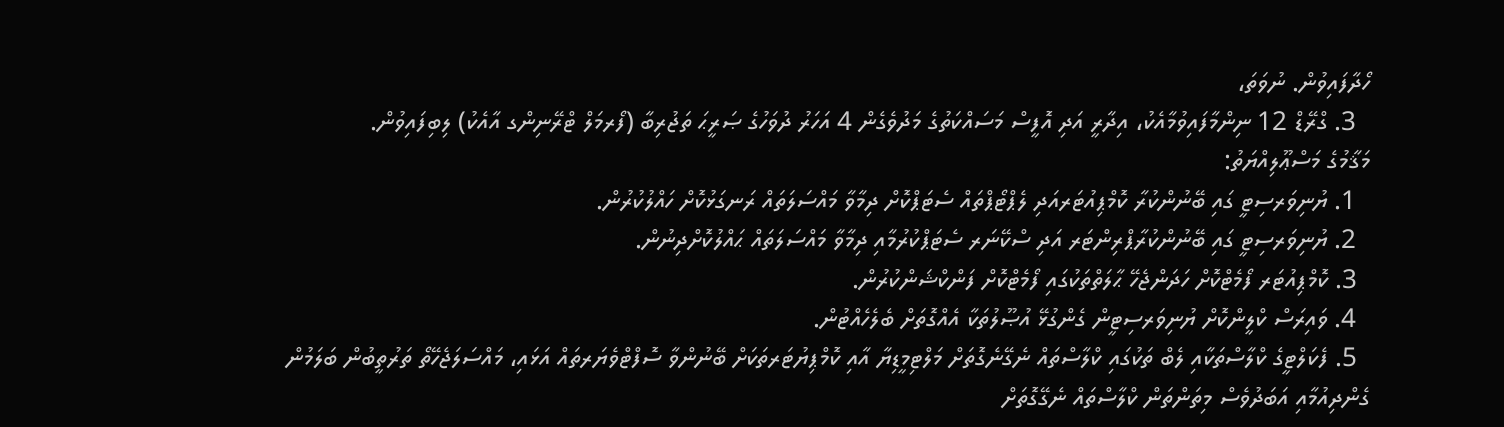ހޯދާފައިވުން. ނުވަތަ،
  3. ގްރޭޑް 12 ނިންމާފައިވުމާއެކު، އިދާރީ އަދި އޮފީސް މަސައްކަތުގެ މަދުވެގެން 4 އަހަރު ދުވަހުގެ ޞަރީޙަ ތަޖުރިބާ (ފޯރމަލް ޓްރޭނިންގ އާއެކު) ލިބިފައިވުން.
މަޤާމުގެ މަސްޢޫލިއްޔަތު:
  1. ޔުނިވަރސިޓީ ގައި ބޭނުންކުރާ ކޮމްޕިއުޓަރއަދި ލެޕްޓޯޕްތައް ސެޓަޕްކޮށް ދިމާވާ މައްސަލަތައް ރަނގަޅުކޮށް ހައްލުކުރުން.
  2. ޔުނިވަރސިޓީ ގައި ބޭނުންކުރާޕްރިންޓަރ އަދި ސްކޭނަރ ސެޓަޕްކުރުމާއި ދިމާވާ މައްސަލަތައް ޙައްލުކޮށްދިނުން.
  3. ކޮމްޕިއުޓަރ ފޯމެޓްކޮށް ހަދަންޖެހޭ ޙާލަތްތަކުގައި ފޯމެޓްކޮށް ފަންކްޝަންކުރުން.
  4. ވައިރަސް ކްލީންކޮށް ޔުނިވަރސިޓީން ގެންގުޅޭ އުޞޫލުތަކާ އެއްގޮތަށް ބެލެހެއްޓުން.
  5. ފެކަލްޓީގެ ކްލާސްތަކާއި ލެބް ތަކުގައި ކްލާސްތައް ނެގޭނެގޮތަށް މަލްޓިމީޑިޔާ އާއި ކޮމްޕިޔުޓަރތަކަށް ބޭނުންވާ ސޮފްޓްވެޔަރތައް އަޅައި، މައްސަލަޖެހޭތޯ ތަރުތީބުން ބަލަމުން ގެންދިއުމާއި އަބަދުވެސް މިތަންތަން ކްލާސްތައް ނެގޭގޮތަށް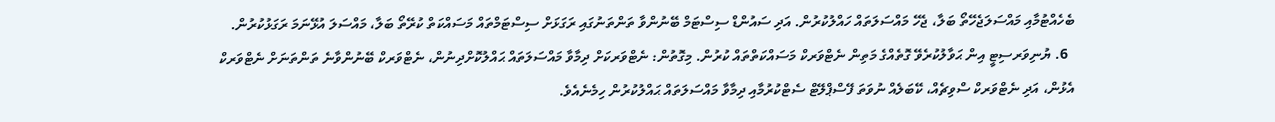ބެހެއްޓުމާއި މައްސަލަޖެހޭތޯ ބަލާ، ޖެހޭ މައްސަލަތައް ހައްލުކުރުން. އަދި ސައުންޑް ސިސްޓަމް ބޭނުންވާ ތަންތަނުގައި ރަގަޅަށް ސިސްޓަމްތައް މަސައްކަތް ކުރޭތޯ ބަލާ، މައްސަލަ އުޅޭނަމަ ރަގަޅުކުރުން.
  6. ޔުނިވަރސިޓީ އިން ޙަވާލުކުރެވޭ ގޮތެއްގެ މަތިން ނެޓްވަރކް މަސައްކަތްތައް ކުރުން. މިގޮތުން: ނެޓްވަރކަށް ދިމާވާ މައްސަލަތައް ޙައްލުކޮށްދިނުން، ނެޓްވަރކް ބޭނުންވާނެ ތަންތަނަށް ނެޓްވަރކް އެޅުން، އަދި ނެޓްވަރކް ސްވިޗެއް، ކޭބަލެއް ނުވަތަ ފޭސްޕްލޭޓް ސެޓްކުރުމާއި ދިމާވާ މައްސަލަތައް ޙައްލުކުރުން ހިމެނެއެވެ.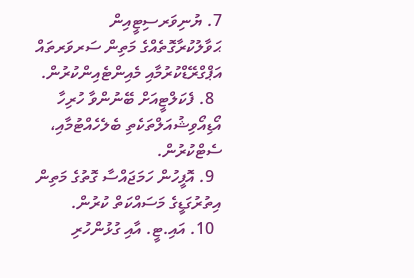7. ޔުނިވަރސިޓީއިން ޙަވާލުކުރާގޮތެއްގެ މަތިން ސަރވަރތައް އަޕްގްރޭޑްކުރުމާއި މެއިންޓެއިންކުރުން.
  8. ފެކަލްޓީއަށް ބޭނުންވާ ހުރިހާ އޯޑިއޯވިޝުއަލްތަކެތި ބެލެހެއްޓުމާއި، ސެޓްކުރުން.
  9. އޮފީހުން ހަމަޖައްސާ ގޮތުގެ މަތިން އިތުރުގަޑީގެ މަސައްކަތް ކުރުން.
  10. އައި.ޓީ. އާއި ގުޅުންހުރި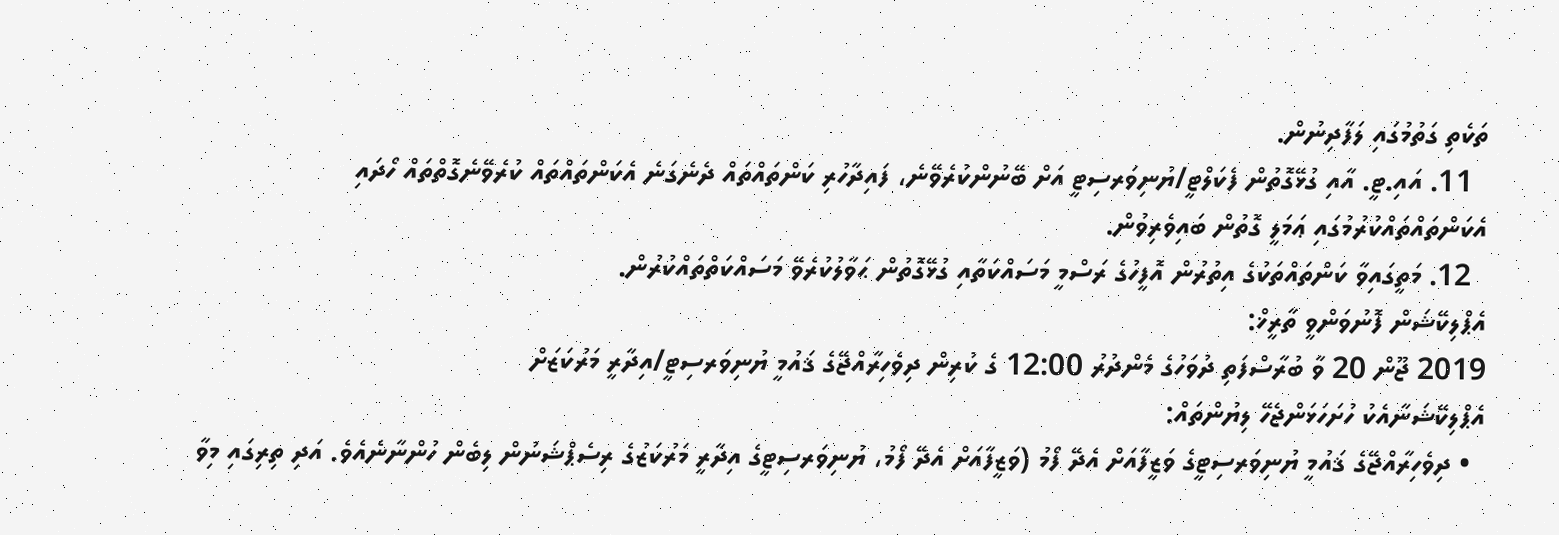ތަކެތި ގަތުމުގައި ލަފާދިނުން.
  11. އައި.ޓީ. އާއި ގުޅޭގޮތުން ފެކަލްޓީ/ޔުނިވަރސިޓީ އަށް ބޭނުންކުރެވޭނެ، ފައިދާހުރި ކަންތައްތައް ދެނެގަނެ އެކަންތައްތައް ކުރެވޭނެގޮތްތައް ހޯދައި އެކަންތައްތައްކުރުމުގައި ޢަމަލީ ގޮތުން ބައިވެރިވުން.
  12. މަތީގައިވާ ކަންތައްތަކުގެ އިތުރުން އޮފީހުގެ ރަސްމީ މަސައްކަތާއި ގުޅޭގޮތުން ޙަވާލުކުރެވޭ މަސައްކަތްތައްކުރުން.
އެޕްލިކޭޝަން ފޮނުވަންވީ ތާރީޚް:
2019 ޖޫން 20 ވާ ބުރާސްފަތި ދުވަހުގެ މެންދުރު 12:00 ގެ ކުރިން ދިވެހިރާއްޖޭގެ ޤައުމީ ޔުނިވަރސިޓީ/އިދާރީ މަރުކަޒަށް
އެޕްލިކޭޝަނާއެކު ހުށަހަޅަންޖެހޭ ލިޔުންތައް:
  • ދިވެހިރާއްޖޭގެ ޤައުމީ ޔުނިވަރސިޓީގެ ވަޒީފާއަށް އެދޭ ފޯމު (ވަޒީފާއަށް އެދޭ ފޯމު، ޔުނިވަރސިޓީގެ އިދާރީ މަރުކަޒުގެ ރިސެޕްޝަނުން ލިބެން ހުންނާނެއެވެ. އަދި ތިރިގައި މިވާ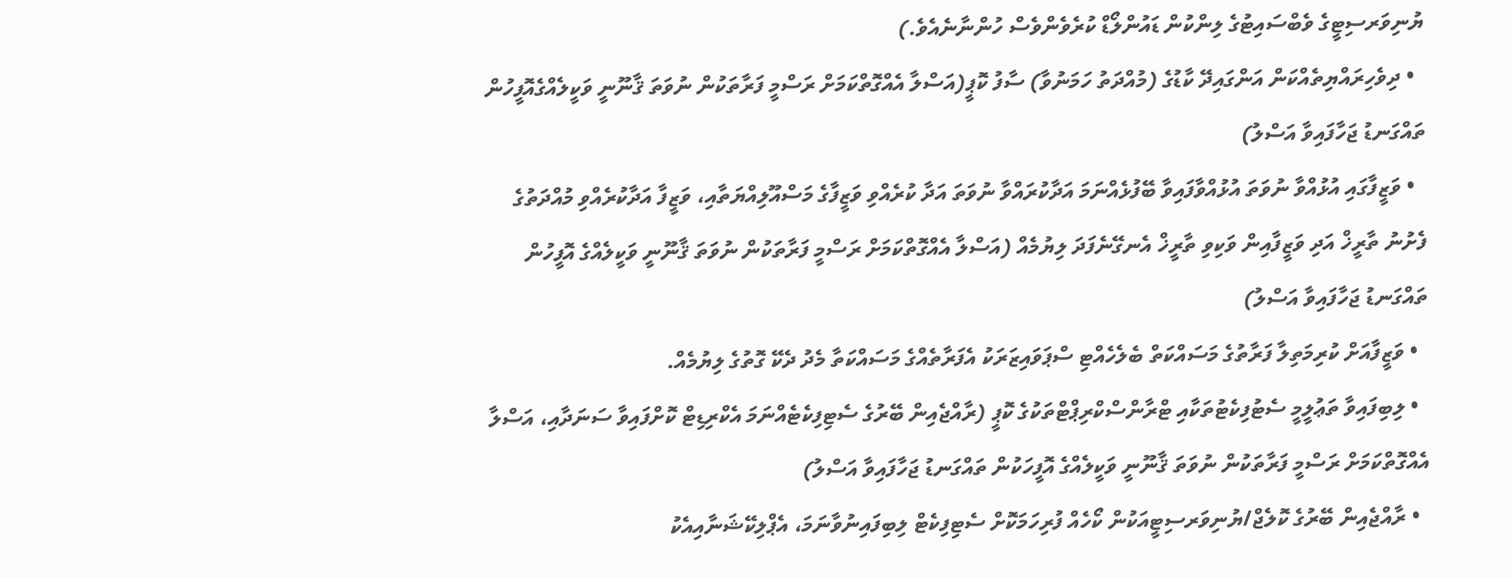ޔުނިވަރސިޓީގެ ވެބްސައިޓުގެ ލިންކުން ޑައުންލޯޑް ކުރެވެންވެސް ހުންނާނެއެވެ.)
  • ދިވެހިރައްޔިތެއްކަން އަންގައިދޭ ކާޑުގެ (މުއްދަތު ހަމަނުވާ) ސާފު ކޮޕީ(އަސްލާ އެއްގޮތްކަމަށް ރަސްމީ ފަރާތަކުން ނުވަތަ ޤާނޫނީ ވަކީލެއްގެއޮފީހުން ތައްގަނޑު ޖަހާފައިވާ އަސްލު)
  • ވަޒީފާގައި އުޅުއްވާ ނުވަތަ އުޅުއްވާފައިވާ ބޭފުޅެއްނަމަ އަދާކުރައްވާ ނުވަތަ އަދާ ކުރެއްވި ވަޒީފާގެ މަސްއޫލިއްޔަތާއި، ވަޒީފާ އަދާކުރެއްވި މުއްދަތުގެ ފެށުނު ތާރީޚް އަދި ވަޒީފާއިން ވަކިވި ތާރީޚް އެނގޭނެފަދަ ލިޔުމެއް (އަސްލާ އެއްގޮތްކަމަށް ރަސްމީ ފަރާތަކުން ނުވަތަ ޤާނޫނީ ވަކީލެއްގެ އޮފީހުން ތައްގަނޑު ޖަހާފައިވާ އަސްލު)
  • ވަޒީފާއަށް ކުރިމަތިލާ ފަރާތުގެ މަސައްކަތް ބެލެހެއްޓި ސްޕަވައިޒަރަކު އެފަރާތެއްގެ މަސައްކަތާ މެދު ދެކޭ ގޮތުގެ ލިޔުމެއް.
  • ލިބިފައިވާ ތަޢުލީމީ ސެޓުފިކެޓުތަކާއި ޓްރާންސްކްރިޕްޓްތަކުގެ ކޮޕީ (ރާއްޖެއިން ބޭރުގެ ސެޓިފިކެޓެއްނަމަ އެކްރިޑިޓް ކޮށްފައިވާ ސަނަދާއި، އަސްލާ އެއްގޮތްކަމަށް ރަސްމީ ފަރާތަކުން ނުވަތަ ޤާނޫނީ ވަކީލެއްގެ އޮފީހަކުން ތައްގަނޑު ޖަހާފައިވާ އަސްލު)
  • ރާއްޖެއިން ބޭރުގެ ކޮލެޖް/ޔުނިވަރސިޓީއަކުން ކޯހެއް ފުރިހަމަކޮށް ސެޓިފިކެޓް ލިބިފައިނުވާނަމަ، އެޕްލިކޭޝަނާއިއެކު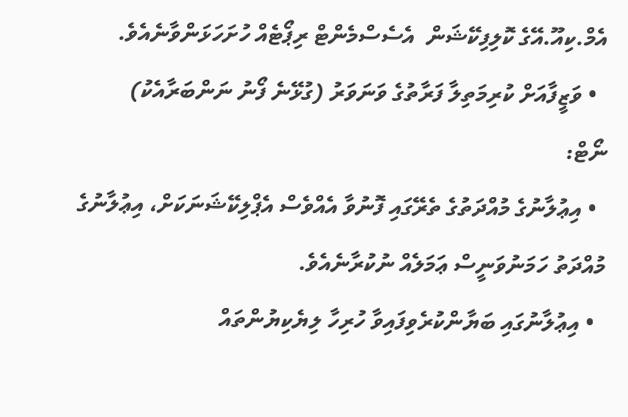އެމް.ކިއޫ.އޭގެ ކޮލިފިކޭޝަން  އެސެސްމެންޓް ރިޕޯޓެއް ހުށަހަޅަންވާނެއެވެ.
  • ވަޒީފާއަށް ކުރިމަތިލާ ފަރާތުގެ ވަނަވަރު (ގުޅޭނެ ފޯނު ނަންބަރާއެކު)
ނޯޓް:
  • އިޢުލާނުގެ މުއްދަތުގެ ތެރޭގައި ފޮނުވާ އެއްވެސް އެޕްލިކޭޝަނަކަށް، އިޢުލާނުގެ މުއްދަތު ހަމަނުވަނީސް ޢަމަލެއް ނުކުރާނެއެވެ.
  • އިޢުލާނުގައި ބަޔާންކުރެވިފައިވާ ހުރިހާ ލިޔެކިޔުންތައް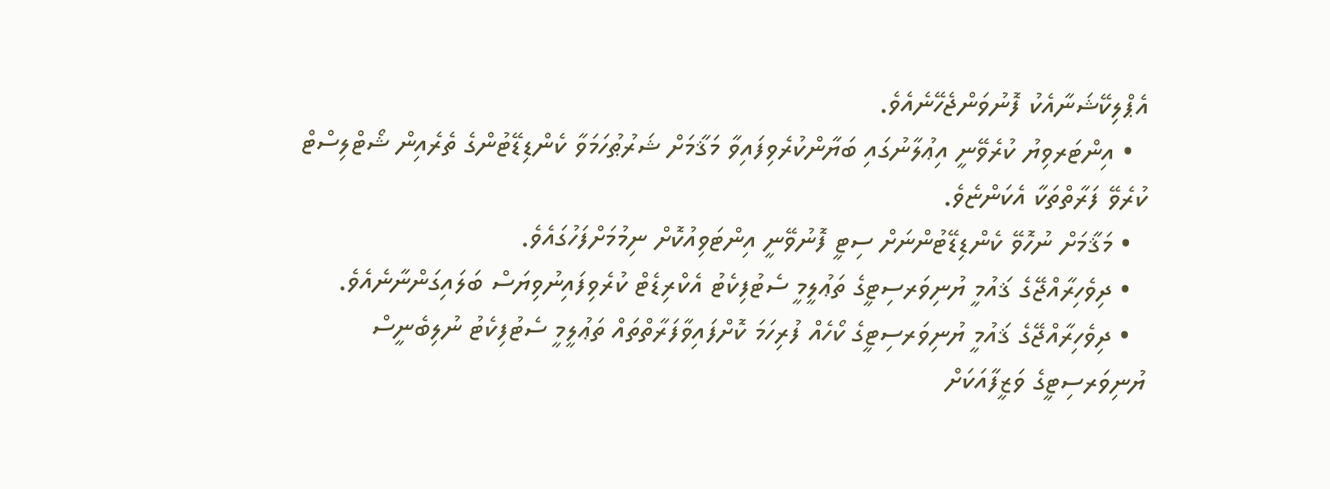އެޕްލިކޭޝަނާއެކު ފޮނުވަންޖެހޭނެއެވެ.
  • އިންޓަރވިޔު ކުރެވޭނީ އިޢުލާނުގައި ބަޔާންކުރެވިފައިވާ މަޤާމަށް ޝަރުޠުހަމަވާ ކެންޑިޑޭޓުންގެ ތެރެއިން ޝޯޓްލިސްޓް ކުރެވޭ ފަރާތްތަކާ އެކަންޏެވެ.
  • މަޤާމަށް ނުހޮވޭ ކެންޑިޑޭޓުންނަށް ސިޓީ ފޮނުވޭނީ އިންޓަވިއުކޮށް ނިމުމަށްފަހުގައެވެ.
  • ދިވެހިރާއްޖޭގެ ޤައުމީ ޔުނިވަރސިޓީގެ ތަޢުލީމީ ސެޓުފިކެޓު އެކްރިޑެޓް ކުރެވިފައިނުވިޔަސް ބަލައިގަންނާނެއެވެ.
  • ދިވެހިރާއްޖޭގެ ޤައުމީ ޔުނިވަރސިޓީގެ ކޯހެއް ފުރިހަމަ ކޮށްފައިވާފަރާތްތައް ތަޢުލީމީ ސެޓުފިކެޓު ނުލިބެނީސް ޔުނިވަރސިޓީގެ ވަޒީފާއަކަށް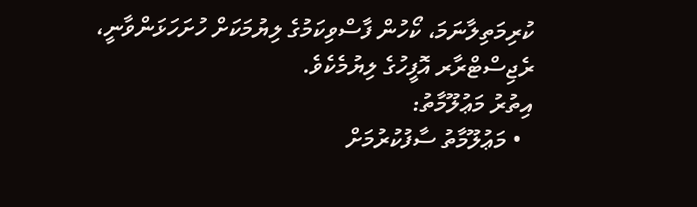ކުރިމަތިލާނަމަ، ކޯހުން ފާސްވިކަމުގެ ލިޔުމަކަށް ހުށަހަޅަންވާނީ، ރެޖިސްޓްރާރ އޮފީހުގެ ލިޔުމެކެވެ.
އިތުރު މަޢުލޫމާތު:
  • މަޢުލޫމާތު ސާފުކުރުމަށް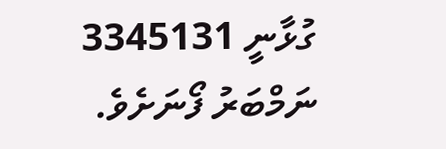ގުޅާނީ 3345131 ނަމްބަރު ފޯނަށެވެ.